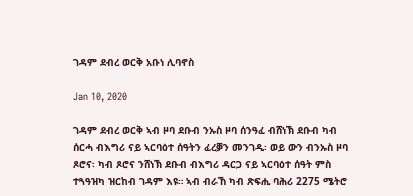ገዳም ደብረ ወርቅ አቡነ ሊባኖስ

Jan 10, 2020

ገዳም ደብረ ወርቅ ኣብ ዞባ ደቡብ ንኡስ ዞባ ሰንዓፈ ብሸነኽ ደቡብ ካብ ሰርሓ ብእግሪ ናይ ኣርባዕተ ሰዓትን ፈረቓን መንገዲ፡ ወይ ውን ብንኡስ ዞባ ጾሮና፡ ካብ ጾሮና ንሸነኽ ደቡብ ብእግሪ ዳርጋ ናይ ኣርባዕተ ሰዓት ምስ ተጓዓዝካ ዝርከብ ገዳም እዩ። ኣብ ብራኸ ካብ ጽፍሒ ባሕሪ 2275 ሜትሮ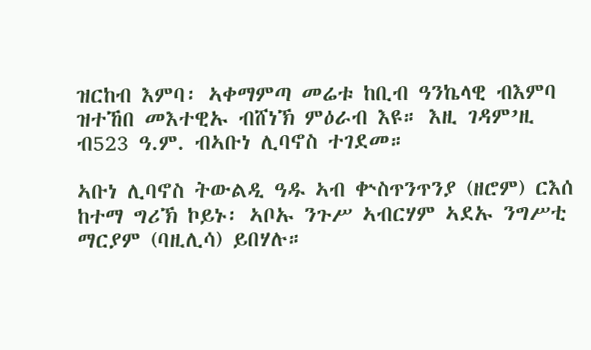ዝርከብ እምባ፡ ኣቀማምጣ መሬቱ ከቢብ ዓንኬላዊ ብእምባ ዝተኸበ መእተዊኡ ብሸነኽ ምዕራብ እዩ። እዚ ገዳም’ዚ ብ523 ዓ.ም. ብኣቡነ ሊባኖስ ተገደመ።

ኣቡነ ሊባኖስ ትውልዲ ዓዱ ኣብ ቍስጥንጥንያ (ዘሮም) ርእሰ ከተማ ግሪኽ ኮይኑ፡ ኣቦኡ ንጉሥ ኣብርሃም ኣደኡ ንግሥቲ ማርያም (ባዚሊሳ) ይበሃሉ።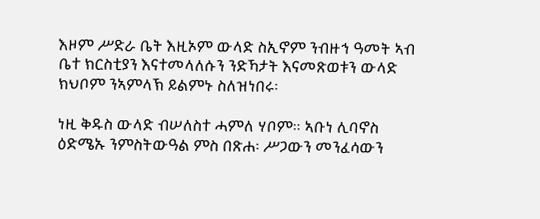እዞም ሥድራ ቤት እዚኦም ውላድ ስኢኖም ንብዙኅ ዓመት ኣብ ቤተ ክርስቲያን እናተመላለሱን ንድኻታት እናመጽወቱን ውላድ ክህቦም ንኣምላኽ ይልምኑ ስለዝነበሩ፡

ነዚ ቅዱስ ውላድ ብሠለስተ ሓምለ ሃቦም። ኣቡነ ሊባኖስ ዕድሜኡ ንምስትውዓል ምስ በጽሐ፡ ሥጋውን መንፈሳውን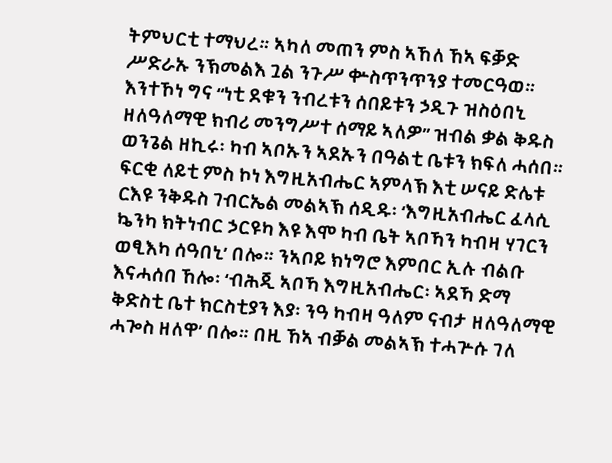ትምህርቲ ተማህረ። ኣካለ መጠን ምስ ኣኸለ ኸኣ ፍቓድ ሥድራኡ ንኽመልእ ጓል ንጉሥ ቍስጥንጥንያ ተመርዓወ። እንተኾነ ግና “ነቲ ደቁን ንብረቱን ሰበይቱን ኃዲጉ ዝስዕበኒ ዘለዓለማዊ ክብሪ መንግሥተ ሰማይ ኣለዎ” ዝብል ቃል ቅዱስ ወንጌል ዘኪሩ፡ ካብ ኣቦኡን ኣደኡን በዓልቲ ቤቱን ክፍለ ሓሰበ። ፍርቂ ለይቲ ምስ ኮነ እግዚአብሔር ኣምላኽ እቲ ሠናይ ድሌቱ ርእዩ ንቅዱስ ገብርኤል መልኣኽ ሰዲዱ፡ ‘እግዚአብሔር ፈላሲ ኴንካ ክትነብር ኃርዩካ እዩ እሞ ካብ ቤት ኣቦኻን ካብዛ ሃገርን ወፂእካ ሰዓበኒ’ በሎ። ንኣቦይ ክነግሮ እምበር ኢሉ ብልቡ እናሓሰበ ኸሎ፡ ‘ብሕጂ ኣቦኻ እግዚአብሔር፡ ኣደኻ ድማ ቅድስቲ ቤተ ክርስቲያን እያ፡ ንዓ ካብዛ ዓለም ናብታ ዘለዓለማዊ ሓጐስ ዘለዋ’ በሎ። በዚ ኸኣ ብቓል መልኣኽ ተሓጕሱ ገለ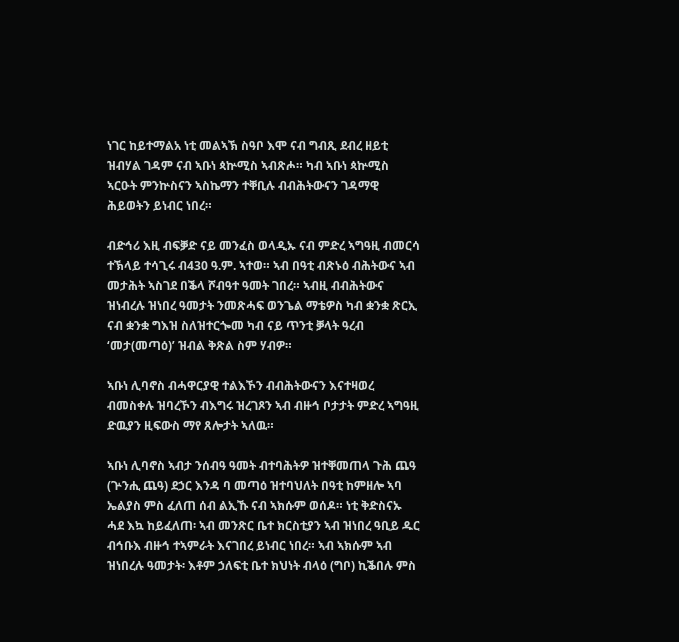ነገር ከይተማልአ ነቲ መልኣኽ ስዓቦ እሞ ናብ ግብጺ ደብረ ዘይቲ ዝብሃል ገዳም ናብ ኣቡነ ጳኵሚስ ኣብጽሖ። ካብ ኣቡነ ጳኵሚስ ኣርዑት ምንኵስናን ኣስኬማን ተቐቢሉ ብብሕትውናን ገዳማዊ ሕይወትን ይነብር ነበረ።

ብድኅሪ እዚ ብፍቓድ ናይ መንፈስ ወላዲኡ ናብ ምድረ ኣግዓዚ ብመርሳ ተኽላይ ተሳጊሩ ብ430 ዓ.ም. ኣተወ። ኣብ በዓቲ ብጽኑዕ ብሕትውና ኣብ መታሕት ኣስገደ በቕላ ሾብዓተ ዓመት ገበረ። ኣብዚ ብብሕትውና ዝነብረሉ ዝነበረ ዓመታት ንመጽሓፍ ወንጌል ማቴዎስ ካብ ቋንቋ ጽርኢ ናብ ቋንቋ ግእዝ ስለዝተርጐመ ካብ ናይ ጥንቲ ቓላት ዓረብ ‘መታ(መጣዕ)’ ዝብል ቅጽል ስም ሃብዎ።

ኣቡነ ሊባኖስ ብሓዋርያዊ ተልእኾን ብብሕትውናን እናተዛወረ ብመስቀሉ ዝባረኾን ብእግሩ ዝረገጾን ኣብ ብዙኅ ቦታታት ምድረ ኣግዓዚ ድዉያን ዚፍውስ ማየ ጸሎታት ኣለዉ።

ኣቡነ ሊባኖስ ኣብታ ንሰብዓ ዓመት ብተባሕትዎ ዝተቐመጠላ ጉሕ ጨዓ (ጕንሒ ጨዓ) ደኃር እንዳ ባ መጣዕ ዝተባህለት በዓቲ ከምዘሎ ኣባ ኤልያስ ምስ ፈለጠ ሰብ ልኢኹ ናብ ኣክሱም ወሰዶ። ነቲ ቅድስናኡ ሓደ እኳ ከይፈለጠ፡ ኣብ መንጽር ቤተ ክርስቲያን ኣብ ዝነበረ ዓቢይ ዱር ብኅቡእ ብዙኅ ተኣምራት እናገበረ ይነብር ነበረ። ኣብ ኣክሱም ኣብ ዝነበረሉ ዓመታት፡ እቶም ኃለፍቲ ቤተ ክህነት ብላዕ (ግቦ) ኪቕበሉ ምስ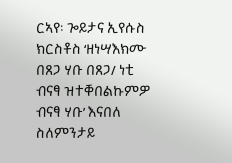ርኣየ፡ ጐይታና ኢየሱስ ክርስቶስ ‘ዘነሣእክሙ በጸጋ ሃቡ በጸጋ/ ነቲ ብናፃ ዝተቐበልኩምዎ ብናፃ ሃቡ’ እናበለ ስለምንታይ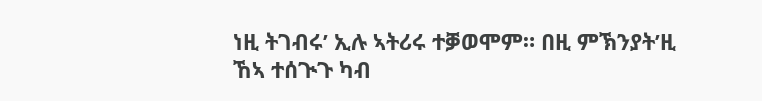ነዚ ትገብሩ’ ኢሉ ኣትሪሩ ተቓወሞም። በዚ ምኽንያት’ዚ ኸኣ ተሰጒጉ ካብ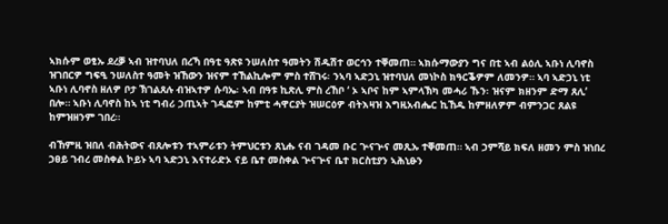ኣክሱም ወፂኡ ደረቓ ኣብ ዝተባህለ በረኻ በዓቲ ዓጽዩ ንሠለስተ ዓመትን ሽዱሽተ ወርኅን ተቐመጠ። ኣክሱማውያን ግና በቲ ኣብ ልዕሊ ኣቡነ ሊባኖስ ዝገበርዎ ግፍዒ ንሠለስተ ዓመት ዝኸውን ዝናም ተኸልኪሎም ምስ ተሸገሩ፡ ንኣባ ኣድኃኒ ዝተባህለ መነኮስ ክዓርቕዎም ለመንዎ። ኣባ ኣድኃኒ ነቲ ኣቡነ ሊባኖስ ዘለዎ ቦታ ኽገልጸሉ ብዝኣተዎ ሱባኤ፡ ኣብ በዓቱ ኪጽሊ ምስ ረኸቦ ‘ ኦ ኣቦና ከም ኣምላኽካ መሓሪ ኹን፡ ዝናም ክዘንም ድማ ጸሊ’ በሎ። ኣቡነ ሊባኖስ ከኣ ነቲ ግብሪ ኃጢኣት ገዲፎም ከምቲ ሓዋርያት ዝሠርዕዎ ብትእዛዝ እግዚአብሔር ኪኸዱ ከምዘለዎም ብምንጋር ጸልዩ ከምዝዘንም ገበረ።

ብኸምዚ ዝበለ ብሕትውና ብጸሎቱን ተኣምራቱን ትምህርቱን ጸኒሑ ናብ ገዳመ ቡር ጕናጕና መጺኡ ተቐመጠ። ኣብ ኃምሻይ ክፍለ ዘመን ምስ ዝነበረ ኃፀይ ገብረ መስቀል ኮይኑ ኣባ ኣድኃኒ እናተራድኦ ናይ ቤተ መስቀል ጕናጕና ቤተ ክርስቲያን ኣሕኒፁን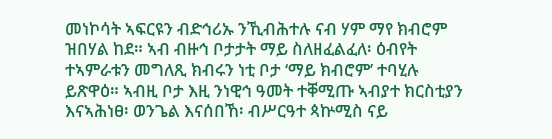መነኮሳት ኣፍርዩን ብድኅሪኡ ንኺብሕተሉ ናብ ሃም ማየ ክብሮም ዝበሃል ከደ። ኣብ ብዙኅ ቦታታት ማይ ስለዘፈልፈለ፡ ዕብየት ተኣምራቱን መግለጺ ክብሩን ነቲ ቦታ ‘ማይ ክብሮም’ ተባሂሉ ይጽዋዕ። ኣብዚ ቦታ እዚ ንነዊኅ ዓመት ተቐሚጡ ኣብያተ ክርስቲያን እናኣሕነፀ፡ ወንጌል እናሰበኸ፡ ብሥርዓተ ጳኵሚስ ናይ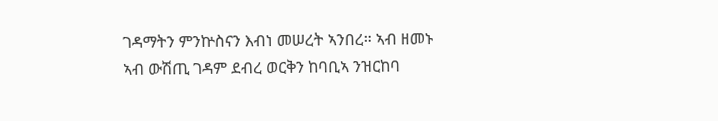ገዳማትን ምንኵስናን እብነ መሠረት ኣንበረ። ኣብ ዘመኑ ኣብ ውሽጢ ገዳም ደብረ ወርቅን ከባቢኣ ንዝርከባ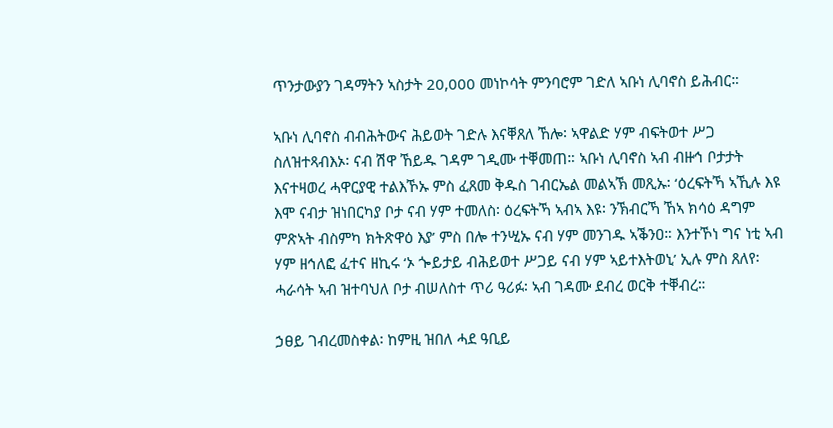ጥንታውያን ገዳማትን ኣስታት 20,000 መነኮሳት ምንባሮም ገድለ ኣቡነ ሊባኖስ ይሕብር።

ኣቡነ ሊባኖስ ብብሕትውና ሕይወት ገድሉ እናቐጸለ ኸሎ፡ ኣዋልድ ሃም ብፍትወተ ሥጋ ስለዝተጻብእኦ፡ ናብ ሽዋ ኸይዱ ገዳም ገዲሙ ተቐመጠ። ኣቡነ ሊባኖስ ኣብ ብዙኅ ቦታታት እናተዛወረ ሓዋርያዊ ተልእኾኡ ምስ ፈጸመ ቅዱስ ገብርኤል መልኣኽ መጺኡ፡ ‘ዕረፍትኻ ኣኺሉ እዩ እሞ ናብታ ዝነበርካያ ቦታ ናብ ሃም ተመለስ፡ ዕረፍትኻ ኣብኣ እዩ፡ ንኽብርኻ ኸኣ ክሳዕ ዳግም ምጽኣት ብስምካ ክትጽዋዕ እያ’ ምስ በሎ ተንሢኡ ናብ ሃም መንገዱ ኣቕንዐ። እንተኾነ ግና ነቲ ኣብ ሃም ዘኅለፎ ፈተና ዘኪሩ ‘ኦ ጐይታይ ብሕይወተ ሥጋይ ናብ ሃም ኣይተእትወኒ’ ኢሉ ምስ ጸለየ፡ ሓራሳት ኣብ ዝተባህለ ቦታ ብሠለስተ ጥሪ ዓሪፉ፡ ኣብ ገዳሙ ደብረ ወርቅ ተቐብረ።

ኃፀይ ገብረመስቀል፡ ከምዚ ዝበለ ሓደ ዓቢይ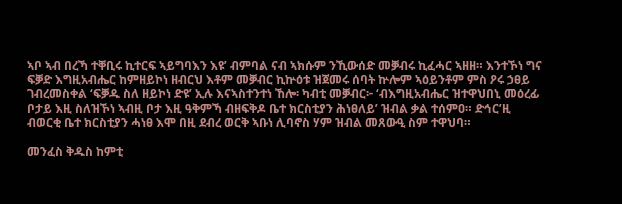ኣቦ ኣብ በረኻ ተቐቢሩ ኪተርፍ ኣይግባእን እዩ’ ብምባል ናብ ኣክሱም ንኺውሰድ መቓብሩ ኪፈሓር ኣዘዘ። እንተኾነ ግና ፍቓድ እግዚአብሔር ከምዘይኮነ ዘብርህ እቶም መቓብር ኪኵዕቱ ዝጀመሩ ሰባት ኵሎም ኣዕይንቶም ምስ ዖሩ ኃፀይ ገብረመስቀል ‘ፍቓዱ ስለ ዘይኮነ ድዩ’ ኢሉ እናኣስተንተነ ኸሎ፡ ካብቲ መቓብር፦ ‘ብእግዚአብሔር ዝተዋህበኒ መዕረፊ ቦታይ እዚ ስለዝኾነ ኣብዚ ቦታ እዚ ዓቅምኻ ብዘፍቅዶ ቤተ ክርስቲያን ሕነፀለይ’ ዝብል ቃል ተሰምዐ። ድኅር’ዚ ብወርቂ ቤተ ክርስቲያን ሓነፀ እሞ በዚ ደብረ ወርቅ ኣቡነ ሊባኖስ ሃም ዝብል መጸውዒ ስም ተዋህባ።

መንፈስ ቅዱስ ከምቲ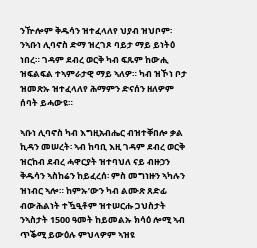ንዅሎም ቅዱሳን ዝተፈላለየ ህያብ ዝህቦም፡ ንኣቡነ ሊባኖስ ድማ ዝረገጾ ባይታ ማይ ይነትዕ ነበረ። ገዳም ደብረ ወርቅ ካብ ፍጹም ከውሒ ዝፍልፍል ተኣምራታዊ ማይ ኣለዎ። ካብ ዝኾነ ቦታ ዝመጽኡ ዝተፈላለየ ሕማምን ድናሰን ዘለዎም ሰባት ይሓውዩ።

ኣቡነ ሊባኖስ ካብ እግዚአብሔር ብዝተቐበሎ ቃል ኪዳን መሠረት፡ ኣብ ከባቢ እዚ ገዳም ደብረ ወርቅ ዝርከብ ደብረ ሓዋርያት ዝተባህለ ናይ ብዙኃን ቅዱሳን ኣስከሬን ከይፈረሰ፡ ምስ መግነዙን ኣካሉን ዝነብር ኣሎ። ከምኡ’ውን ካብ ልሙጽ ጸድፊ ብውሕልነት ተዃዒቶም ዝተሠርሑ ጋህስታት ንኣስታት 1500 ዓመት ከይመልኡ ክሳዕ ሎሚ ኣብ ጥቕሚ ይውዕሉ ምህላዎም ኣዝዩ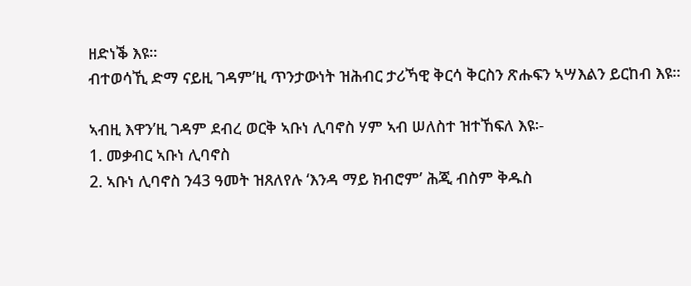ዘድነቕ እዩ።
ብተወሳኺ ድማ ናይዚ ገዳም’ዚ ጥንታውነት ዝሕብር ታሪኻዊ ቅርሳ ቅርስን ጽሑፍን ኣሣእልን ይርከብ እዩ።

ኣብዚ እዋን’ዚ ገዳም ደብረ ወርቅ ኣቡነ ሊባኖስ ሃም ኣብ ሠለስተ ዝተኸፍለ እዩ፡-
1. መቃብር ኣቡነ ሊባኖስ
2. ኣቡነ ሊባኖስ ን43 ዓመት ዝጸለየሉ ‘እንዳ ማይ ክብሮም’ ሕጂ ብስም ቅዱስ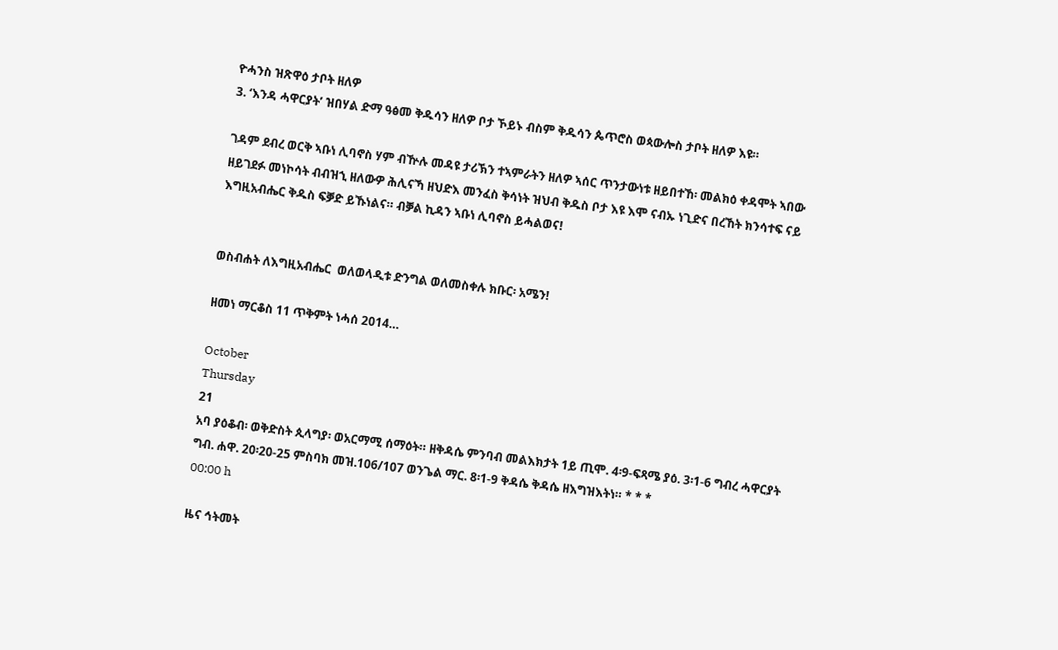ዮሓንስ ዝጽዋዕ ታቦት ዘለዎ
3. ‘እንዳ ሓዋርያት’ ዝበሃል ድማ ዓፅመ ቅዱሳን ዘለዎ ቦታ ኾይኑ ብስም ቅዱሳን ጴጥሮስ ወጳውሎስ ታቦት ዘለዎ እዩ።

ገዳም ደብረ ወርቅ ኣቡነ ሊባኖስ ሃም ብዅሉ መዳዩ ታሪኽን ተኣምራትን ዘለዎ ኣሰር ጥንታውነቱ ዘይበተኸ፡ መልክዕ ቀዳሞት ኣበው ዘይገደፉ መነኮሳት ብብዝኂ ዘለውዎ ሕሊናኻ ዘህድእ መንፈስ ቅሳነት ዝህብ ቅዱስ ቦታ እዩ እሞ ናብኡ ነጊድና በረኸት ክንሳተፍ ናይ እግዚአብሔር ቅዱስ ፍቓድ ይኹነልና። ብቓል ኪዳን ኣቡነ ሊባኖስ ይሓልወና!


ወስብሐት ለእግዚአብሔር  ወለወላዲቱ ድንግል ወለመስቀሉ ክቡር፡ አሜን!

ዘመነ ማርቆስ 11 ጥቅምት ነሓሰ 2014…

October
Thursday
21
አባ ያዕቆብ፡ ወቅድስት ጲላግያ፡ ወአርማሚ ሰማዕት። ዘቅዳሴ ምንባብ መልእክታት 1ይ ጢሞ. 4፡9-ፍጻሜ ያዕ. 3፡1-6 ግብረ ሓዋርያት ግብ. ሐዋ. 20፡20-25 ምስባክ መዝ.106/107 ወንጌል ማር. 8፡1-9 ቅዳሴ ቅዳሴ ዘእግዝእትነ። * * *
00:00 h

ዜና ኅትመት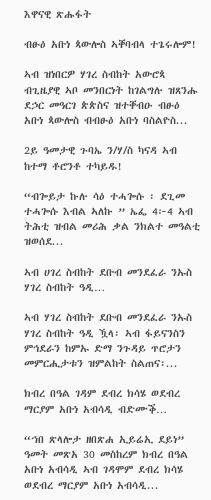እዋናዊ ጽሑፋት

ብፁዕ አቡነ ጳውሎስ ኣቐባብላ ተጌሩሎም!

ኣብ ዝነበርዎ ሃገረ ስብከት አውሮጳ ብጊዜያዊ ኣቦ መንበርነት ከገልግሉ ዝጸንሑ ደኃር መዓርገ ጵጵስና ዝተቐብዑ ብፁዕ አቡነ ጳውሎስ ብብፁዕ አቡነ ባስልዮስ...

2ይ ዓመታዊ ጉባኤ ን/ሃ/ስ ካናዳ ኣብ ከተማ ቶሮንቶ ተካይዱ!

“ብጐይታ ኩሉ ሳዕ ተሓጐሱ ፡ ደጊመ ተሓጐሱ እብል ኣለኩ ” ኤፌ 4፦4 ኣብ ትሕቲ ዝብል መሪሕ ቃል ንክልተ መዓልቲ ዝወሰደ...

ኣብ ሀገረ ስብከት ደቡብ መንደፈራ ንኡስ ሃገረ ስብከት ዓዲ…

ኣብ ሃገረ ስብከት ደቡብ መንደፈራ ንኡስ ሃገረ ስብከት ዓዲ ዃላ፡ ኣብ ፋይናንስን ምኅደራን ከምኡ ድማ ንጉዳይ ጥሮታን መምርሒታቱን ዝምልከት ስልጠና፡...

ክብረ በዓል ገዳም ደብረ ክሳሄ ወደብረ ማርያም አቡነ አብሳዲ ብድሙቕ…

“ኀበ ጽላሎታ ዘበጽሐ ኢይሬኢ ደይነ” ዓመት መጽአ 30 መስከረም ክብረ በዓል አቡነ አብሳዲ ኣብ ገዳሞም ደብረ ክሳሄ ወደብረ ማርያም አቡነ አብሳዲ...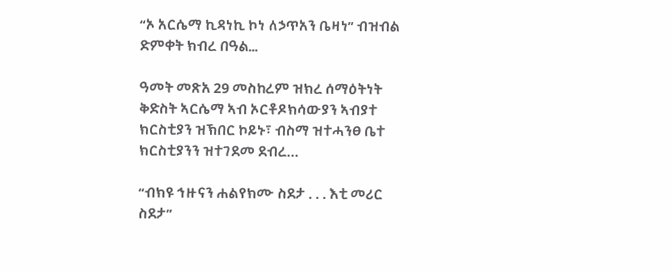“ኦ አርሴማ ኪዳነኪ ኮነ ለኃጥአን ቤዛነ” ብዝብል ድምቀት ክብረ በዓል…

ዓመት መጽአ 29 መስከረም ዝክረ ሰማዕትነት ቅድስት ኣርሴማ ኣብ ኦርቶዶክሳውያን ኣብያተ ክርስቲያን ዝኽበር ኮይኑ፣ ብስማ ዝተሓንፀ ቤተ ክርስቲያንን ዝተገደመ ደብረ...

“ብክዩ ኅዙናን ሐልየክሙ ስደታ . . . እቲ መሪር ስደታ”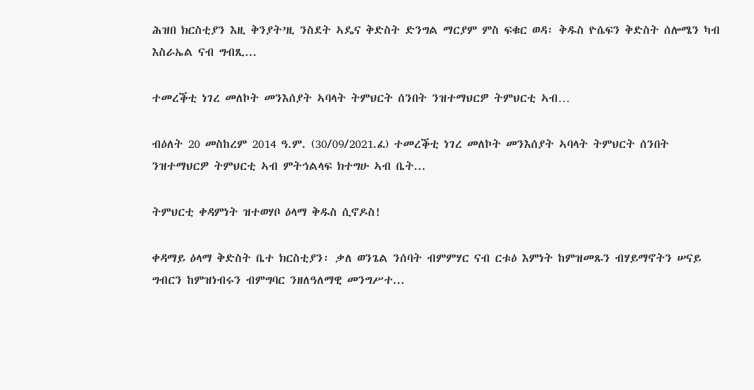ሕዝበ ክርስቲያን እዚ ቅንያት’ዚ ንስደት ኣዴና ቅድስት ድንግል ማርያም ምስ ፍቁር ወዳ፡ ቅዱስ ዮሴፍን ቅድስት ሰሎሜን ካብ እስራኤል ናብ ግብጺ...

ተመረቕቲ ነገረ መለኮት መንእሰያት ኣባላት ትምህርት ሰንበት ንዝተማህርዎ ትምህርቲ ኣብ…

ብዕለት 20 መስከረም 2014 ዓ.ም. (30/09/2021.ፈ) ተመረቕቲ ነገረ መለኮት መንእሰያት ኣባላት ትምህርት ሰንበት ንዝተማህርዎ ትምህርቲ ኣብ ምትኅልላፍ ክተግሁ ኣብ ቤት...

ትምህርቲ ቀዳምነት ዝተወሃቦ ዕላማ ቅዱስ ሲኖዶስ!

ቀዳማይ ዕላማ ቅድስት ቤተ ክርስቲያን፡ ቃለ ወንጌል ንሰባት ብምምሃር ናብ ርቱዕ እምነት ከምዝመጹን ብሃይማኖትን ሠናይ ግብርን ከምዝነብሩን ብምግባር ንዘለዓለማዊ መንግሥተ...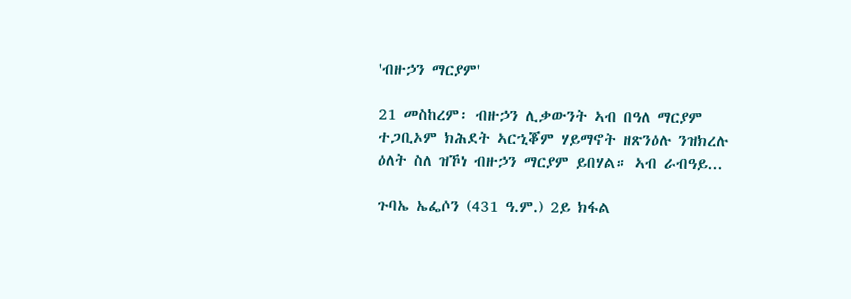'ብዙኃን ማርያም'

21 መስከረም፡ ብዙኃን ሊቃውንት ኣብ በዓለ ማርያም ተጋቢኦም ክሕደት ኣርኂቖም ሃይማኖት ዘጽንዕሉ ንዝክረሉ ዕለት ስለ ዝኾነ ብዙኃን ማርያም ይበሃል። ኣብ ራብዓይ...

ጉባኤ ኤፌሶን (431 ዓ.ም.) 2ይ ክፋል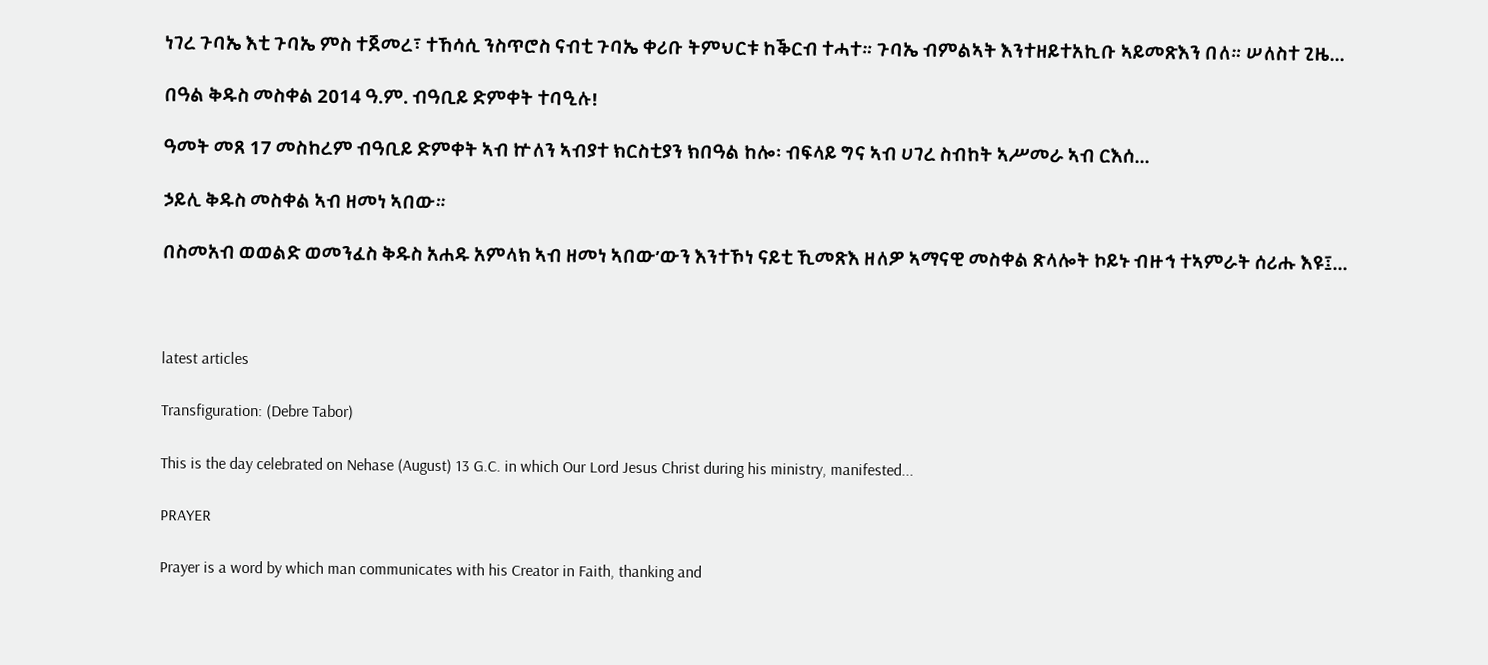ነገረ ጉባኤ እቲ ጉባኤ ምስ ተጀመረ፣ ተኸሳሲ ንስጥሮስ ናብቲ ጉባኤ ቀሪቡ ትምህርቱ ከቕርብ ተሓተ። ጉባኤ ብምልኣት እንተዘይተአኪቡ ኣይመጽእን በለ። ሠለስተ ጊዜ...

በዓል ቅዱስ መስቀል 2014 ዓ.ም. ብዓቢይ ድምቀት ተባዒሉ!

ዓመት መጸ 17 መስከረም ብዓቢይ ድምቀት ኣብ ኵለን ኣብያተ ክርስቲያን ክበዓል ከሎ፡ ብፍላይ ግና ኣብ ሀገረ ስብከት ኣሥመራ ኣብ ርእሰ...

ኃይሊ ቅዱስ መስቀል ኣብ ዘመነ ኣበው።

በስመአብ ወወልድ ወመንፈስ ቅዱስ አሐዱ አምላክ ኣብ ዘመነ ኣበው’ውን እንተኾነ ናይቲ ኺመጽእ ዘለዎ ኣማናዊ መስቀል ጽላሎት ኮይኑ ብዙኅ ተኣምራት ሰሪሑ እዩ፤...



latest articles

Transfiguration: (Debre Tabor)

This is the day celebrated on Nehase (August) 13 G.C. in which Our Lord Jesus Christ during his ministry, manifested...

PRAYER

Prayer is a word by which man communicates with his Creator in Faith, thanking and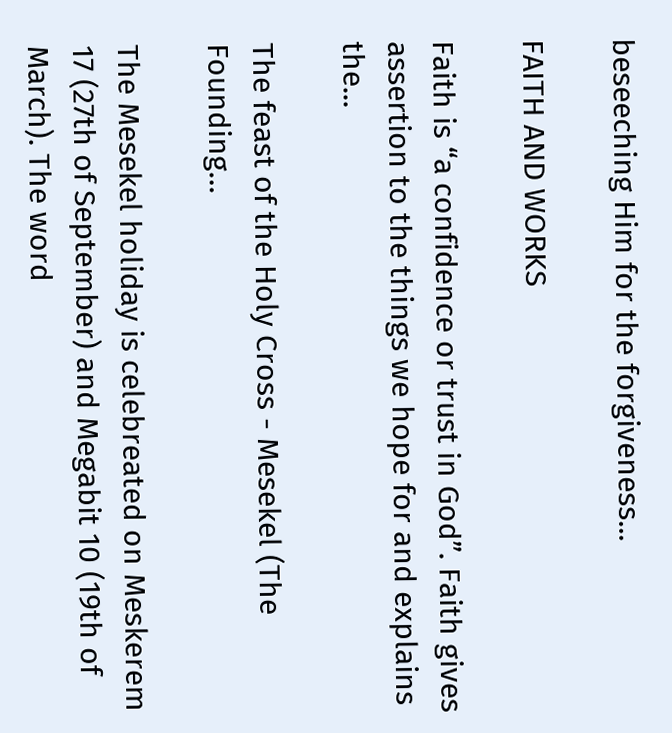beseeching Him for the forgiveness...

FAITH AND WORKS

Faith is “a confidence or trust in God”. Faith gives assertion to the things we hope for and explains the...

The feast of the Holy Cross - Mesekel (The Founding…

The Mesekel holiday is celebreated on Meskerem 17 (27th of September) and Megabit 10 (19th of March). The word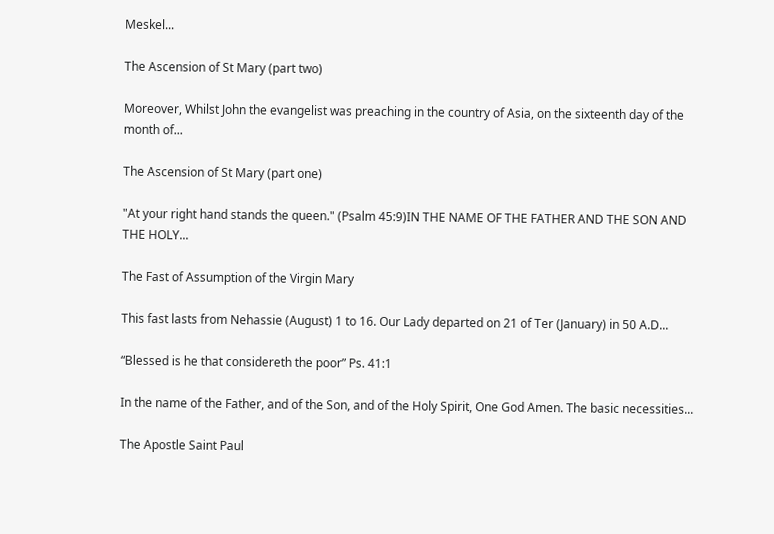Meskel...

The Ascension of St Mary (part two)

Moreover, Whilst John the evangelist was preaching in the country of Asia, on the sixteenth day of the month of...

The Ascension of St Mary (part one)

"At your right hand stands the queen." (Psalm 45:9)IN THE NAME OF THE FATHER AND THE SON AND THE HOLY...

The Fast of Assumption of the Virgin Mary

This fast lasts from Nehassie (August) 1 to 16. Our Lady departed on 21 of Ter (January) in 50 A.D...

“Blessed is he that considereth the poor” Ps. 41:1

In the name of the Father, and of the Son, and of the Holy Spirit, One God Amen. The basic necessities...

The Apostle Saint Paul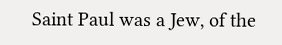Saint Paul was a Jew, of the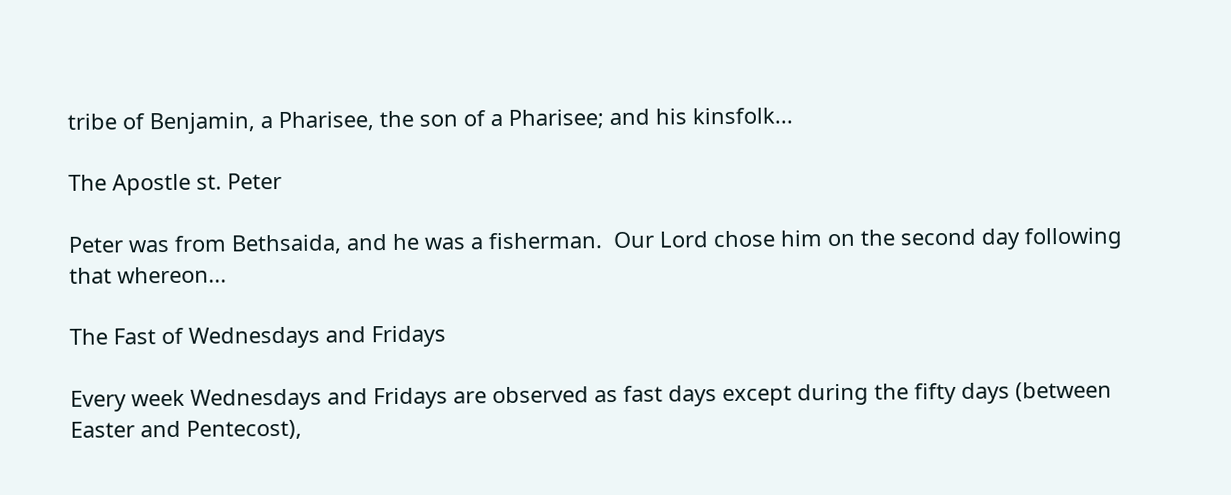tribe of Benjamin, a Pharisee, the son of a Pharisee; and his kinsfolk...

The Apostle st. Peter

Peter was from Bethsaida, and he was a fisherman.  Our Lord chose him on the second day following that whereon...

The Fast of Wednesdays and Fridays

Every week Wednesdays and Fridays are observed as fast days except during the fifty days (between Easter and Pentecost),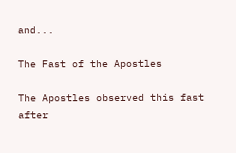and...

The Fast of the Apostles

The Apostles observed this fast after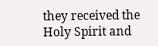they received the Holy Spirit and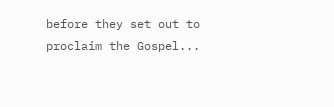before they set out to proclaim the Gospel...